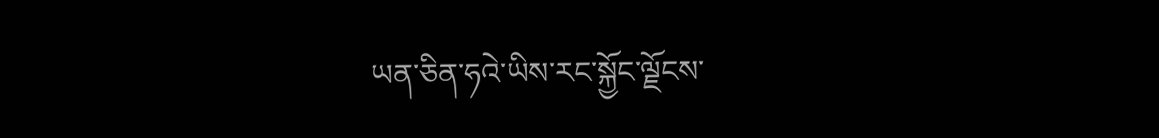ཡན་ཅིན་ཧའེ་ཡིས་རང་སྐྱོང་ལྗོངས་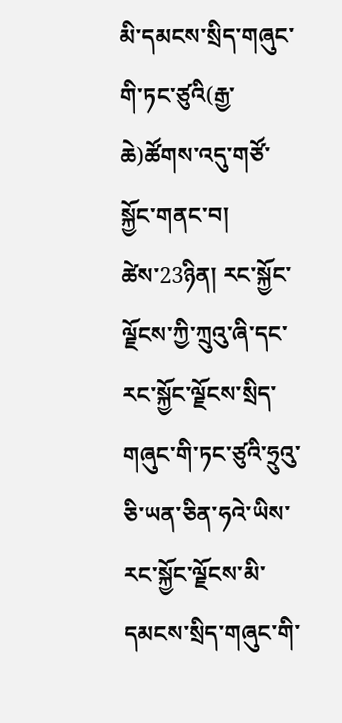མི་དམངས་སྲིད་གཞུང་གི་ཏང་ཙུའི(རྒྱ་ཆེ)ཚོགས་འདུ་གཙོ་སྐྱོང་གནང་བ།
ཚེས་23ཉིན། རང་སྐྱོང་ལྗོངས་ཀྱི་ཀྲུའུ་ཞི་དང་རང་སྐྱོང་ལྗོངས་སྲིད་གཞུང་གི་ཏང་ཙུའི་ཧྲུའུ་ཅི་ཡན་ཅིན་ཧའེ་ཡིས་རང་སྐྱོང་ལྗོངས་མི་དམངས་སྲིད་གཞུང་གི་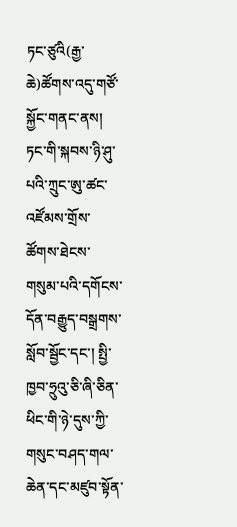ཏང་ཙུའི(རྒྱ་ཆེ)ཚོགས་འདུ་གཙོ་སྐྱོང་གནང་ནས། ཏང་གི་སྐབས་ཉི་ཤུ་པའི་ཀྲུང་ཨུ་ཚང་འཛོམས་གྲོས་ཚོགས་ཐེངས་གསུམ་པའི་དགོངས་དོན་བརྒྱུད་བསྒྲགས་སློབ་སྦྱོང་དང་། སྤྱི་ཁྱབ་ཧྲུའུ་ཅི་ཞི་ཅིན་ཕིང་གི་ཉེ་དུས་ཀྱི་གསུང་བཤད་གལ་ཆེན་དང་མཛུབ་སྟོན་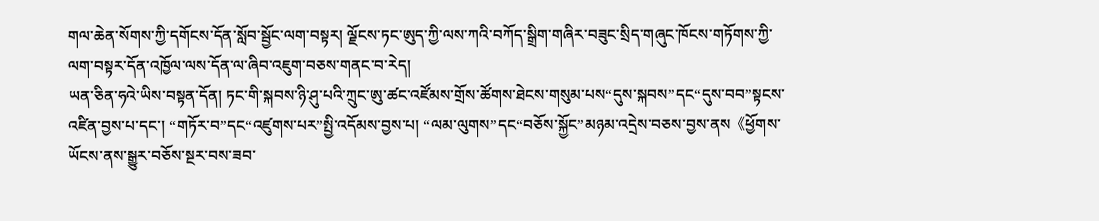གལ་ཆེན་སོགས་ཀྱི་དགོངས་དོན་སློབ་སྦྱོང་ལག་བསྟར། ལྗོངས་ཏང་ཨུད་ཀྱི་ལས་ཀའི་བཀོད་སྒྲིག་གཞིར་བཟུང་སྲིད་གཞུང་ཁོངས་གཏོགས་ཀྱི་ལག་བསྟར་དོན་འཁྱོལ་ལས་དོན་ལ་ཞིབ་འཇུག་བཅས་གནང་བ་རེད།
ཡན་ཅིན་ཧའེ་ཡིས་བསྟན་དོན། ཏང་གི་སྐབས་ཉི་ཤུ་པའི་ཀྲུང་ཨུ་ཚང་འཛོམས་གྲོས་ཚོགས་ཐེངས་གསུམ་པས“དུས་སྐབས”དང“དུས་བབ”སྟངས་འཛིན་བྱས་པ་དང་། “གཏོར་བ”དང“འཛུགས་པར”སྤྱི་འདོམས་བྱས་པ། “ལམ་ལུགས”དང“བཅོས་སྐྱོང”མཉམ་འདྲེས་བཅས་བྱས་ནས《ཕྱོགས་ཡོངས་ནས་སྒྱུར་བཅོས་སྔར་བས་ཟབ་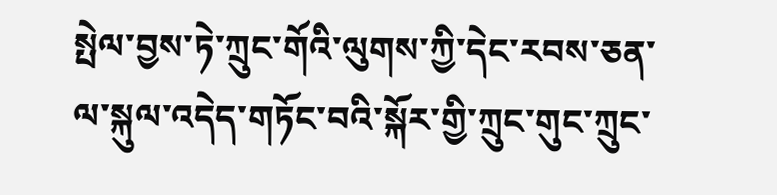སྤེལ་བྱས་ཏེ་ཀྲུང་གོའི་ལུགས་ཀྱི་དེང་རབས་ཅན་ལ་སྐུལ་འདེད་གཏོང་བའི་སྐོར་གྱི་ཀྲུང་གུང་ཀྲུང་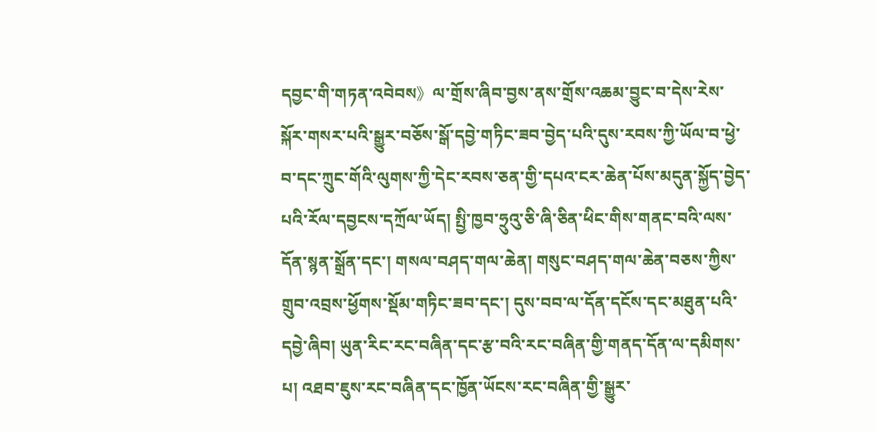དབྱང་གི་གཏན་འབེབས》ལ་གྲོས་ཞིབ་བྱས་ནས་གྲོས་འཆམ་བྱུང་བ་དེས་རེས་སྐོར་གསར་པའི་སྒྱུར་བཅོས་སྒོ་དབྱེ་གཏིང་ཟབ་བྱེད་པའི་དུས་རབས་ཀྱི་ཡོལ་བ་ཕྱེ་བ་དང་ཀྲུང་གོའི་ལུགས་ཀྱི་དེང་རབས་ཅན་གྱི་དཔའ་ངར་ཆེན་པོས་མདུན་སྐྱོད་བྱེད་པའི་རོལ་དབྱངས་དཀྲོལ་ཡོད། སྤྱི་ཁྱབ་ཧྲུའུ་ཅི་ཞི་ཅིན་ཕིང་གིས་གནང་བའི་ལས་དོན་སྙན་སྒྲོན་དང་། གསལ་བཤད་གལ་ཆེན། གསུང་བཤད་གལ་ཆེན་བཅས་ཀྱིས་གྲུབ་འབྲས་ཕྱོགས་སྡོམ་གཏིང་ཟབ་དང་། དུས་བབ་ལ་དོན་དངོས་དང་མཐུན་པའི་དབྱེ་ཞིབ། ཡུན་རིང་རང་བཞིན་དང་རྩ་བའི་རང་བཞིན་གྱི་གནད་དོན་ལ་དམིགས་པ། འཐབ་ཇུས་རང་བཞིན་དང་ཁྱོན་ཡོངས་རང་བཞིན་གྱི་སྒྱུར་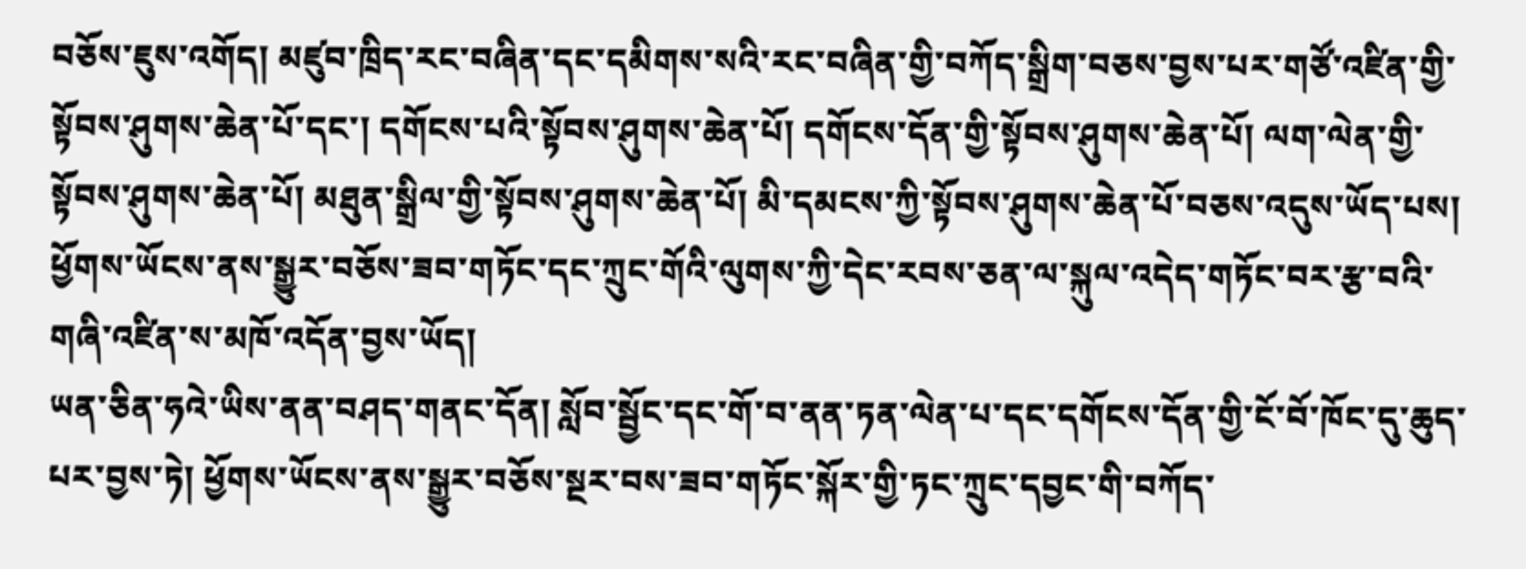བཅོས་ཇུས་འགོད། མཛུབ་ཁྲིད་རང་བཞིན་དང་དམིགས་སའི་རང་བཞིན་གྱི་བཀོད་སྒྲིག་བཅས་བྱས་པར་གཙོ་འཛིན་གྱི་སྟོབས་ཤུགས་ཆེན་པོ་དང་། དགོངས་པའི་སྟོབས་ཤུགས་ཆེན་པོ། དགོངས་དོན་གྱི་སྟོབས་ཤུགས་ཆེན་པོ། ལག་ལེན་གྱི་སྟོབས་ཤུགས་ཆེན་པོ། མཐུན་སྒྲིལ་གྱི་སྟོབས་ཤུགས་ཆེན་པོ། མི་དམངས་ཀྱི་སྟོབས་ཤུགས་ཆེན་པོ་བཅས་འདུས་ཡོད་པས། ཕྱོགས་ཡོངས་ནས་སྒྱུར་བཅོས་ཟབ་གཏོང་དང་ཀྲུང་གོའི་ལུགས་ཀྱི་དེང་རབས་ཅན་ལ་སྐུལ་འདེད་གཏོང་བར་རྩ་བའི་གཞི་འཛིན་ས་མཁོ་འདོན་བྱས་ཡོད།
ཡན་ཅིན་ཧའེ་ཡིས་ནན་བཤད་གནང་དོན། སློབ་སྦྱོང་དང་གོ་བ་ནན་ཏན་ལེན་པ་དང་དགོངས་དོན་གྱི་ངོ་བོ་ཁོང་དུ་ཆུད་པར་བྱས་ཏེ། ཕྱོགས་ཡོངས་ནས་སྒྱུར་བཅོས་སྔར་བས་ཟབ་གཏོང་སྐོར་གྱི་ཏང་ཀྲུང་དབྱང་གི་བཀོད་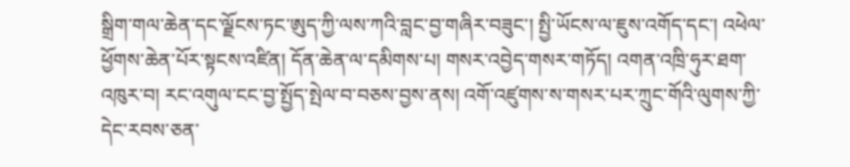སྒྲིག་གལ་ཆེན་དང་ལྗོངས་ཏང་ཨུད་ཀྱི་ལས་ཀའི་བླང་བྱ་གཞིར་བཟུང་། སྤྱི་ཡོངས་ལ་ཇུས་འགོད་དང་། འཕེལ་ཕྱོགས་ཆེན་པོར་སྟངས་འཛིན། དོན་ཆེན་ལ་དམིགས་པ། གསར་འབྱེད་གསར་གཏོད། འགན་འཁྲི་ཧུར་ཐག་འཁུར་བ། རང་འགུལ་ངང་བྱ་སྤྱོད་སྤེལ་བ་བཅས་བྱས་ནས། འགོ་འཛུགས་ས་གསར་པར་ཀྲུང་གོའི་ལུགས་ཀྱི་དེང་རབས་ཅན་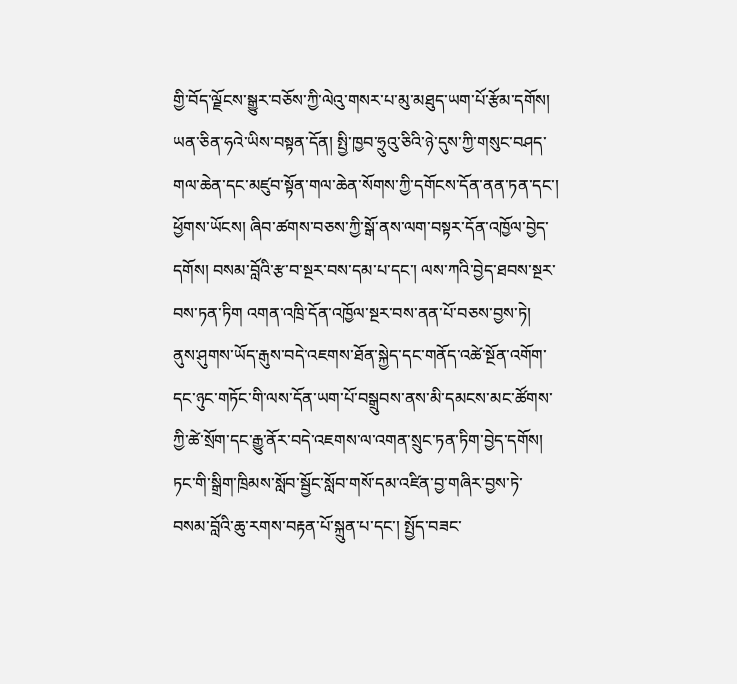གྱི་བོད་ལྗོངས་སྒྱུར་བཅོས་ཀྱི་ལེའུ་གསར་པ་མུ་མཐུད་ཡག་པོ་རྩོམ་དགོས།
ཡན་ཅིན་ཧའེ་ཡིས་བསྟན་དོན། སྤྱི་ཁྱབ་ཧྲུའུ་ཅིའི་ཉེ་དུས་ཀྱི་གསུང་བཤད་གལ་ཆེན་དང་མཛུབ་སྟོན་གལ་ཆེན་སོགས་ཀྱི་དགོངས་དོན་ནན་ཏན་དང་། ཕྱོགས་ཡོངས། ཞིབ་ཚགས་བཅས་ཀྱི་སྒོ་ནས་ལག་བསྟར་དོན་འཁྱོལ་བྱེད་དགོས། བསམ་བློའི་རྩ་བ་སྔར་བས་དམ་པ་དང་། ལས་ཀའི་བྱེད་ཐབས་སྔར་བས་ཏན་ཏིག འགན་འཁྲི་དོན་འཁྱོལ་སྔར་བས་ནན་པོ་བཅས་བྱས་ཏེ། ནུས་ཤུགས་ཡོད་རྒུས་བདེ་འཇགས་ཐོན་སྐྱེད་དང་གནོད་འཚེ་སྔོན་འགོག་དང་ཉུང་གཏོང་གི་ལས་དོན་ཡག་པོ་བསྒྲུབས་ནས་མི་དམངས་མང་ཚོགས་ཀྱི་ཚེ་སྲོག་དང་རྒྱུ་ནོར་བདེ་འཇགས་ལ་འགན་སྲུང་ཏན་ཏིག་བྱེད་དགོས། ཏང་གི་སྒྲིག་ཁྲིམས་སློབ་སྦྱོང་སློབ་གསོ་དམ་འཛིན་བྱ་གཞིར་བྱས་ཏེ་བསམ་བློའི་ཆུ་རགས་བརྟན་པོ་སྐྲུན་པ་དང་། སྤྱོད་བཟང་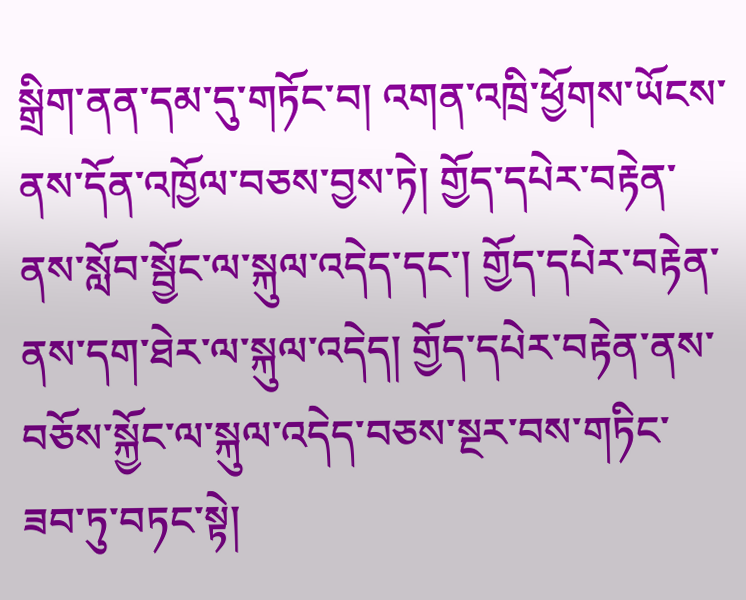སྒྲིག་ནན་དམ་དུ་གཏོང་བ། འགན་འཁྲི་ཕྱོགས་ཡོངས་ནས་དོན་འཁྱོལ་བཅས་བྱས་ཏེ། གྱོད་དཔེར་བརྟེན་ནས་སློབ་སྦྱོང་ལ་སྐུལ་འདེད་དང་། གྱོད་དཔེར་བརྟེན་ནས་དག་ཐེར་ལ་སྐུལ་འདེད། གྱོད་དཔེར་བརྟེན་ནས་བཅོས་སྐྱོང་ལ་སྐུལ་འདེད་བཅས་སྔར་བས་གཏིང་ཟབ་ཏུ་བཏང་སྟེ།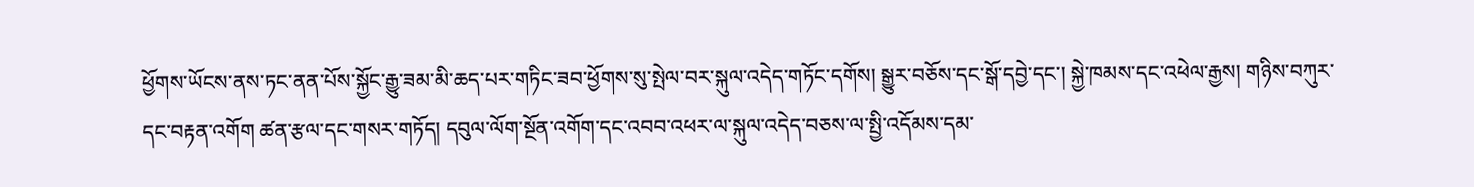ཕྱོགས་ཡོངས་ནས་ཏང་ནན་པོས་སྐྱོང་རྒྱུ་ཟམ་མི་ཆད་པར་གཏིང་ཟབ་ཕྱོགས་སུ་སྤེལ་བར་སྐུལ་འདེད་གཏོང་དགོས། སྒྱུར་བཅོས་དང་སྒོ་དབྱེ་དང་། སྐྱེ་ཁམས་དང་འཕེལ་རྒྱས། གཉིས་བཀུར་དང་བརྟན་འགོག ཚན་རྩལ་དང་གསར་གཏོད། དབུལ་ལོག་སྔོན་འགོག་དང་འབབ་འཕར་ལ་སྐུལ་འདེད་བཅས་ལ་སྤྱི་འདོམས་དམ་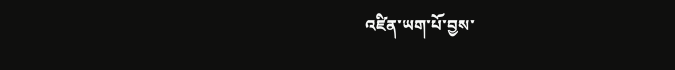འཛིན་ཡག་པོ་བྱས་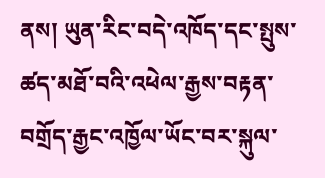ནས། ཡུན་རིང་བདེ་འཁོད་དང་སྤུས་ཚད་མཐོ་བའི་འཕེལ་རྒྱས་བརྟན་བགྲོད་རྒྱང་འཁྱོལ་ཡོང་བར་སྐུལ་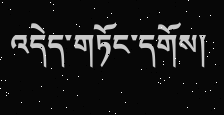འདེད་གཏོང་དགོས།